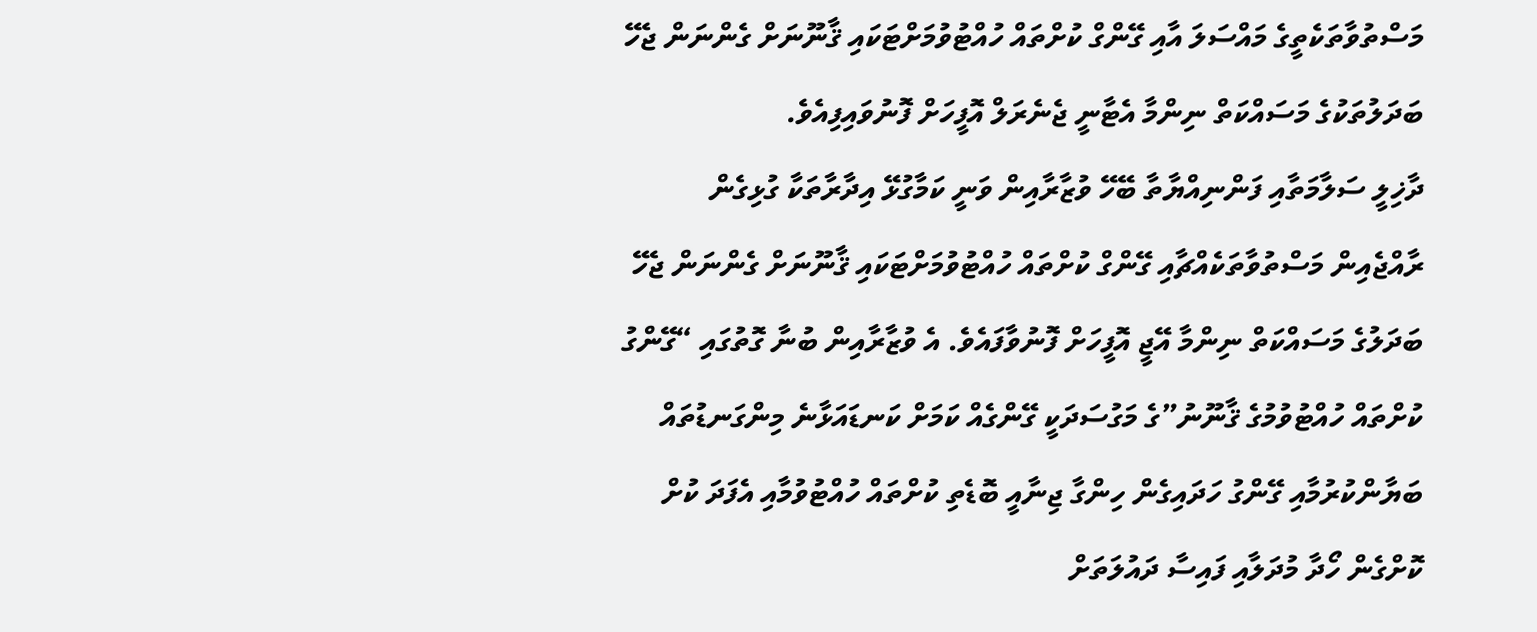މަސްތުވާތަކެތީގެ މައްސަލަ އާއި ގޭންގް ކުށްތައް ހުއްޓުވުމަށްޓަކައި ޤާނޫނަށް ގެންނަން ޖެހޭ ބަދަލުތަކުގެ މަސައްކަތް ނިންމާ އެޓާނީ ޖެނެރަލް އޮފީހަށް ފޮނުވައިފިއެވެ.
ދާޚިލީ ސަލާމަތާއި ފަންނިއްޔާތާ ބޭހޭ ވުޒާރާއިން ވަނީ ކަމާގުޅޭ އިދާރާތަކާ ގުޅިގެން ރާއްޖެއިން މަސްތުވާތަކެއްޗާއި ގޭންގް ކުށްތައް ހުއްޓުވުމަށްޓަކައި ޤާނޫނަށް ގެންނަން ޖެހޭ ބަދަލުގެ މަސައްކަތް ނިންމާ އޭޖީ އޮފީހަށް ފޮނުވާފައެވެ. އެ ވުޒާރާއިން ބުނާ ގޮތުގައި “ގޭންގު ކުށްތައް ހުއްޓުވުމުގެ ޤާނޫނު”ގެ މަގުސަދަކީ ގޭންގެއް ކަމަށް ކަނޑައަޅާނެ މިންގަނޑުތައް ބަޔާންކުރުމާއި ގޭންގު ހަދައިގެން ހިންގާ ޖިނާއީ ބޮޑެތި ކުށްތައް ހުއްޓުވުމާއި އެފަދަ ކުށް ކޮށްގެން ހޯދާ މުދަލާއި ފައިސާ ދައުލަތަށް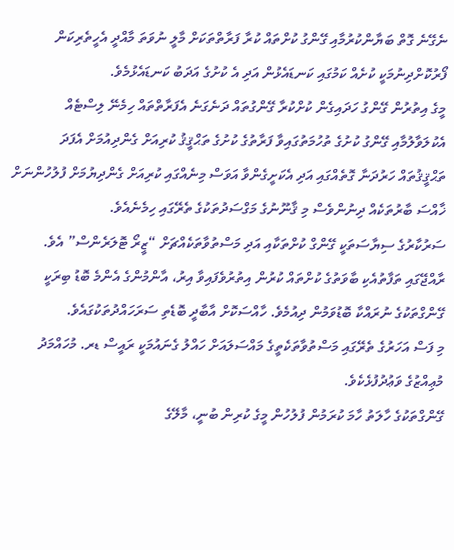ނެގޭނެ ގޮތް ބަޔާންކުރުމާއި ގޭންގު ކުށްތައް ކުރާ ފަރާތްތަކަށް މާލީ ނުވަތަ މާއްދީ އެހީތެރިކަން ފޯރުކޮށްދިނުމަކީ ކުށެއް ކަމުގައި ކަނޑައެޅުން އަދި އެ ކުށުގެ އަދަބު ކަނޑައެޅުމެވެ.
މީގެ އިތުރުން ގޭންގު ހަދައިގެން ކުށްކުރާ ގޭންގުތައް ދަނެގަނެ އެފަރާތްތައް ހިމެނޭ ލިސްޓެއް އެކުލަވާލުމާއި ގޭންގު ކުށުގެ ތުހުމަތުގައިވާ ފަރާތުގެ ކުށުގެ ތަޙްޤީޤު ކުރިއަށް ގެންދިއުމަށް އެފަދަ ތަޙްޤީޤުތައް ހަރުދަނާ ގޮތެއްގައި އަދި އެކަށީގެންވާ އަވަސް މިނެއްގައި ކުރިއަށް ގެންދިޔުމަށް ފުލުހުންނަށް ޚާއްސަ ބާރުތަކެއް ދިނުންވެސް މި ޤާނޫނުގެ މަގްސަދުތަކުގެ ތެރޭގައި ހިމެނެއެވެ.
ސަރުކާރުގެ ސިޔާސަތަކީ ގޭންގް ކުށްތަކާއި އަދި މަސްތުވާތަކެއްޗަށް “ޒީރޯ ޓޮލަރެންސް” އެވެ.
ރާއްޖޭގައި ތަފާތުއެކި ބާވަތުގެ ކުށްތައް ކުރުން އިތުރުވެފައިވާ އިރު، އާންމުންގެ އެންމެ ބޮޑު ބިރަކީ ގޭންގްތަކުގެ ނުރައްކާ ބޮޑުވަމުން ދިއުމެވެ. ހާއްސަކޮށް އާބާދީ ބޮޑެތި ސަރަހައްދުތަކުގައެވެ.
މި ފަސް އަހަރުގެ ތެރޭގައި މަސްތުވާތަކެތީގެ މައްސަލައަށް ހައްލު ގެނައުމަކީ ރައީސް ޑރ. މުހައްމަދު މުޢިއްޒުގެ ވަޢުދުފުޅެކެވެ.
ގޭންގްތަކުގެ ހާލަތު ހާމަ ކުރަމުން ފުލުހުން މީގެ ކުރިން ބުނީ، މާލޭގެ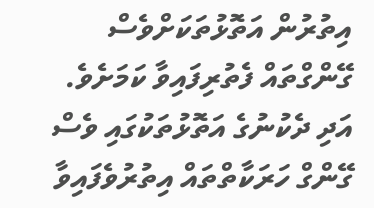އިތުރުން އަތޮޅުތަކަށްވެސް ގޭންގްތައް ފެތުރިފައިވާ ކަމަށެވެ. އަދި ދެކުނުގެ އަތޮޅުތަކުގައި ވެސް ގޭންގް ހަރަކާތްތައް އިތުރުވެފައިވާ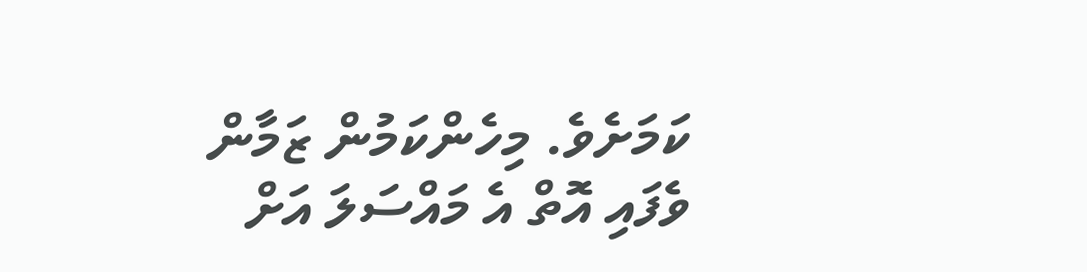ކަމަށެވެ. މިހެންކަމުން ޒަމާން ވެފައި އޮތް އެ މައްސަލަ އަށް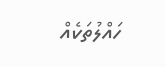ހައްލުތަކެއް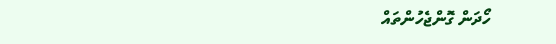ހޯދަން ގޮންޖެހުންތައް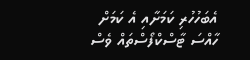އެބަހުހުރި ކަމަށާއި އެ ކަމަށް ހާއްސަ ޓާސްކްފޯސްތައް ވެސް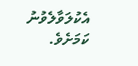އެކުލަވާލެވުނު ކަމަށެވެ.